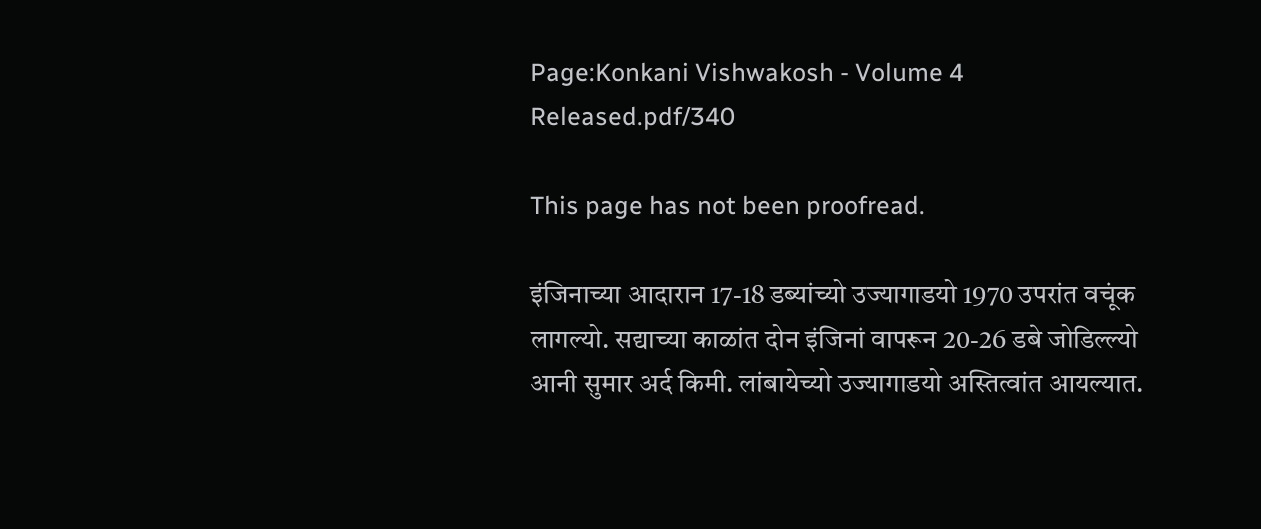Page:Konkani Vishwakosh - Volume 4 Released.pdf/340

This page has not been proofread.

इंजिनाच्या आदारान 17-18 डब्यांच्यो उज्यागाडयो 1970 उपरांत वचूंक लागल्यो. सद्याच्या काळांत दोन इंजिनां वापरून 20-26 डबे जोडिल्ल्यो आनी सुमार अर्द किमी. लांबायेच्यो उज्यागाडयो अस्तित्वांत आयल्यात.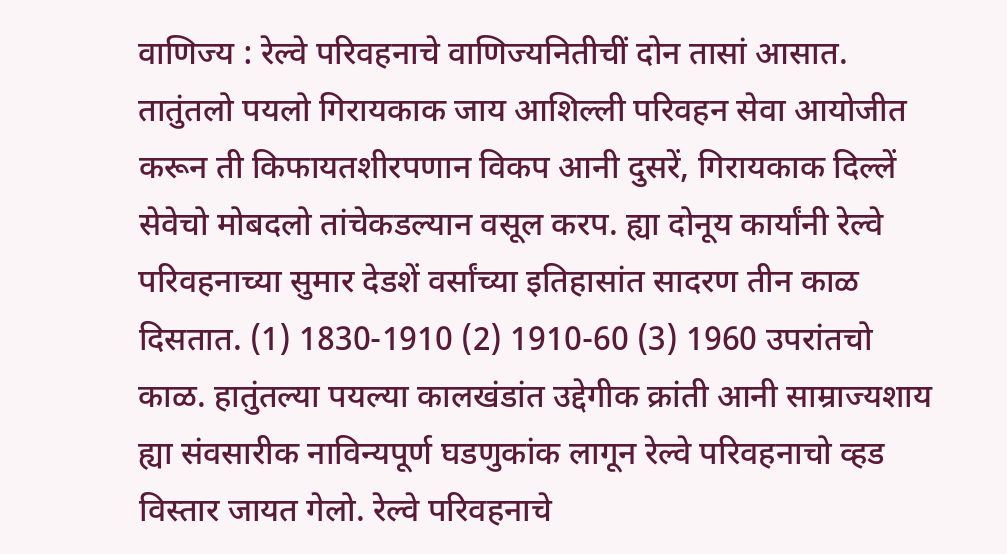वाणिज्य : रेल्वे परिवहनाचे वाणिज्यनितीचीं दोन तासां आसात. तातुंतलो पयलो गिरायकाक जाय आशिल्ली परिवहन सेवा आयोजीत करून ती किफायतशीरपणान विकप आनी दुसरें, गिरायकाक दिल्लें सेवेचो मोबदलो तांचेकडल्यान वसूल करप. ह्या दोनूय कार्यांनी रेल्वे परिवहनाच्या सुमार देडशें वर्सांच्या इतिहासांत सादरण तीन काळ दिसतात. (1) 1830-1910 (2) 1910-60 (3) 1960 उपरांतचो काळ. हातुंतल्या पयल्या कालखंडांत उद्देगीक क्रांती आनी साम्राज्यशाय ह्या संवसारीक नाविन्यपूर्ण घडणुकांक लागून रेल्वे परिवहनाचो व्हड विस्तार जायत गेलो. रेल्वे परिवहनाचे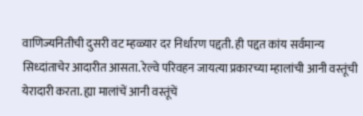वाणिज्यनितीची दुसरी वट म्हळ्यार दर निर्धारण पद्दती. ही पद्दत कांय सर्वमान्य सिध्दांताचेर आदारीत आसता. रेल्वे परिवहन जायत्या प्रकारच्या म्हालांची आनी वस्तूंची येरादारी करता. ह्या मालांचें आनी वस्तूंचें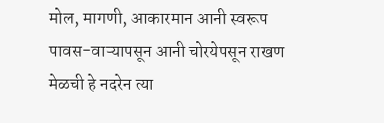मोल, मागणी, आकारमान आनी स्वरूप पावस-वाऱ्यापसून आनी चोरयेपसून राखण मेळची हे नदरेन त्या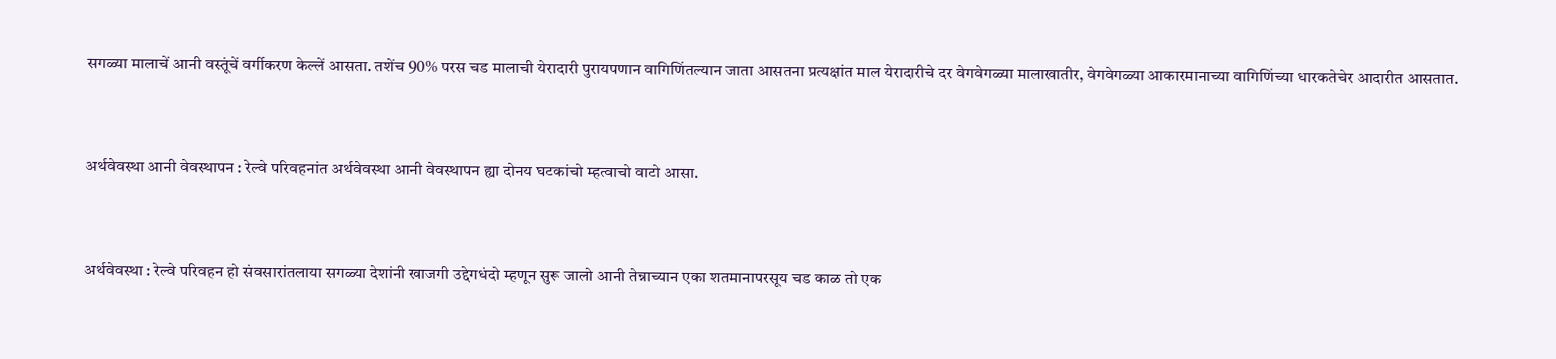सगळ्या मालाचें आनी वस्तूंचें वर्गीकरण केल्लें आसता. तशेंच 90% परस चड मालाची येरादारी पुरायपणान वागिणिंतल्यान जाता आसतना प्रत्यक्षांत माल येरादारीचे दर वेगवेगळ्या मालाखातीर, वेगवेगळ्या आकारमानाच्या वागिणिंच्या धारकतेचेर आदारीत आसतात.


अर्थवेवस्था आनी वेवस्थापन : रेल्वे परिवहनांत अर्थवेवस्था आनी वेवस्थापन ह्या दोनय घटकांचो म्हत्वाचो वाटो आसा.


अर्थवेवस्था : रेल्वे परिवहन हो संवसारांतलाया सगळ्या देशांनी खाजगी उद्देगधंदो म्हणून सुरू जालो आनी तेन्नाच्यान एका शतमानापरसूय चड काळ तो एक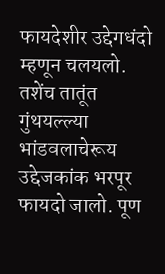फायदेशीर उद्देगधंदो म्हणून चलयलो. तशेंच तातूंत गुंथयल्ल्या भांडवलाचेरूय उद्देजकांक भरपूर फायदो जालो. पूण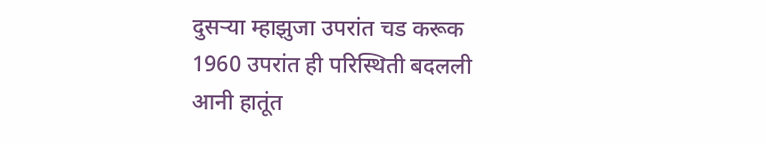दुसऱ्या म्हाझुजा उपरांत चड करूक 1960 उपरांत ही परिस्थिती बदलली आनी हातूंत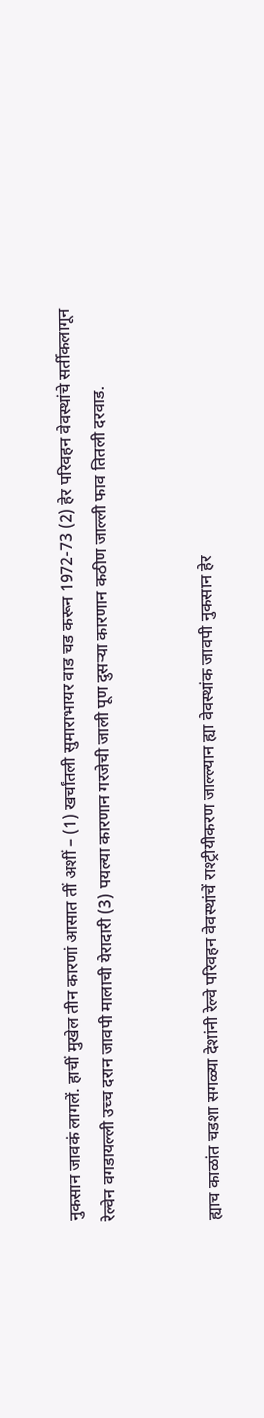नुकसान जावकं लागलें. हाचीं मुखेल तीन कारणां आसात तीं अशीं – (1) खर्चांतली सुमाराभायर वाड चड करून 1972-73 (2) हेर परिवहन वेवस्थांचे सर्तीकलागून रेल्वेन वगडायल्ली उच्च दरान जावपी मालाची येरादारी (3) पयल्या कारणान गरजेची जाली पूण दुसऱ्या कारणान कठीण जाल्ली फाव तितली दरवाड.


ह्याच काळांत चडशा सगळ्या देशांनी रेल्वे परिवहन वेवस्थांचें राश्ट्रीयीकरण जाल्ल्यान ह्या वेवस्थांक जावपी नुकसान हेर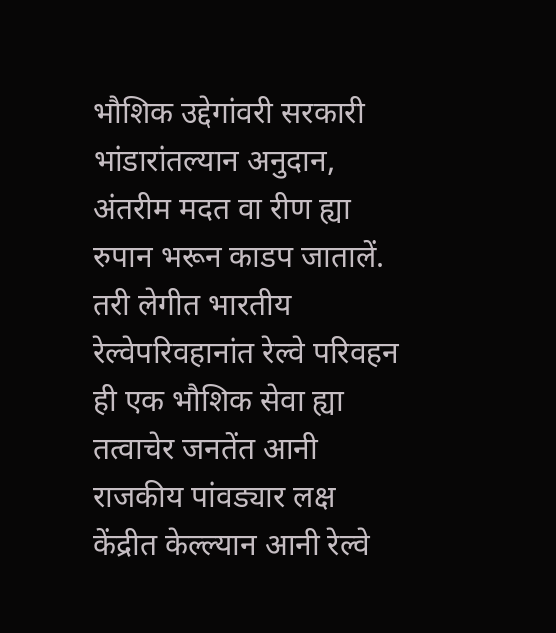भौशिक उद्देगांवरी सरकारी भांडारांतल्यान अनुदान, अंतरीम मदत वा रीण ह्या रुपान भरून काडप जातालें. तरी लेगीत भारतीय रेल्वेपरिवहानांत रेल्वे परिवहन ही एक भौशिक सेवा ह्या तत्वाचेर जनतेंत आनी राजकीय पांवड्यार लक्ष केंद्रीत केल्ल्यान आनी रेल्वे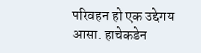परिवहन हो एक उद्देगय आसा. हाचेकडेन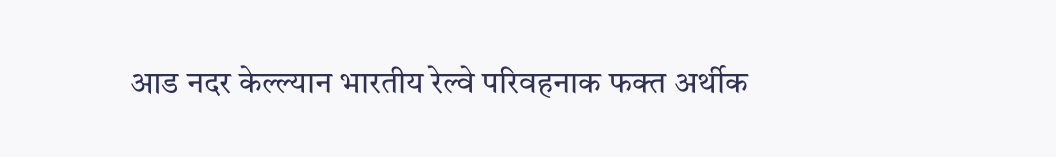आड नदर केल्ल्यान भारतीय रेल्वे परिवहनाक फक्त अर्थीक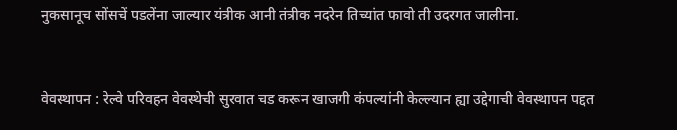नुकसानूच सोंसचें पडलेंना जाल्यार यंत्रीक आनी तंत्रीक नदरेन तिच्यांत फावो ती उदरगत जालीना.


वेवस्थापन : रेल्वे परिवहन वेवस्थेची सुरवात चड करून खाजगी कंपल्यांनी केल्ल्यान ह्या उद्देगाची वेवस्थापन पद्दत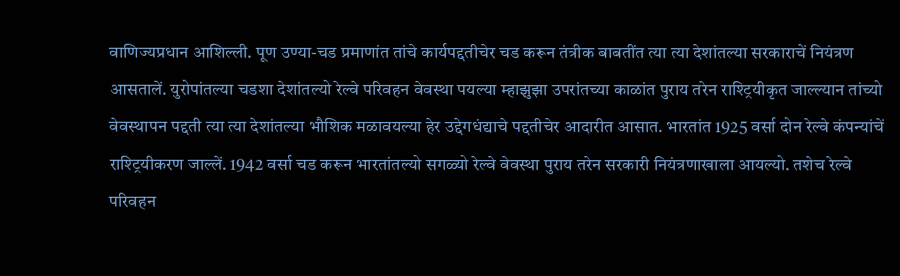वाणिज्यप्रधान आशिल्ली. पूण उण्या-चड प्रमाणांत तांचे कार्यपद्दतीचेर चड करून तंत्रीक बाबतींत त्या त्या देशांतल्या सरकाराचें नियंत्रण आसतालें. युरोपांतल्या चडशा देशांतल्यो रेल्वे परिवहन वेवस्था पयल्या म्हाझुझा उपरांतच्या काळांत पुराय तरेन राश्ट्रियीकृत जाल्ल्यान तांच्यो वेवस्थापन पद्दती त्या त्या देशांतल्या भौशिक मळावयल्या हेर उद्देगधंद्याचे पद्दतीचेर आदारीत आसात. भारतांत 1925 वर्सा दोन रेल्वे कंपन्यांचें राश्ट्रियीकरण जाल्लें. 1942 वर्सा चड करून भारतांतल्यो सगळ्यो रेल्वे वेवस्था पुराय तरेन सरकारी नियंत्रणाखाला आयल्यो. तशेच रेल्वे परिवहन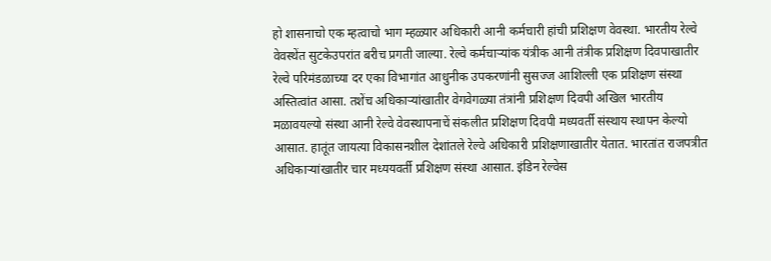हो शासनाचो एक म्हत्वाचो भाग म्हळ्यार अधिकारी आनी कर्मचारी हांची प्रशिक्षण वेवस्था. भारतीय रेल्वे वेवस्थेंत सुटकेउपरांत बरीच प्रगती जाल्या. रेल्वे कर्मचाऱ्यांक यंत्रीक आनी तंत्रीक प्रशिक्षण दिवपाखातीर रेल्वे परिमंडळाच्या दर एका विभागांत आधुनीक उपकरणांनी सुसज्ज आशिल्ली एक प्रशिक्षण संस्था अस्तित्वांत आसा. तशेंच अधिकाऱ्यांखातीर वेगवेगळ्या तंत्रांनी प्रशिक्षण दिवपी अखिल भारतीय मळावयल्यो संस्था आनी रेल्वे वेवस्थापनाचें संकलीत प्रशिक्षण दिवपी मध्यवर्ती संस्थाय स्थापन केल्यो आसात. हातूंत जायत्या विकासनशील देशांतले रेल्वे अधिकारी प्रशिक्षणाखातीर येतात. भारतांत राजपत्रीत अधिकाऱ्यांखातीर चार मध्ययवर्ती प्रशिक्षण संस्था आसात. इंडिन रेल्वेस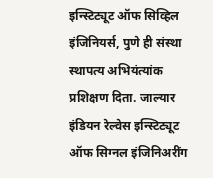इन्स्टिट्यूट ऑफ सिव्हिल इंजिनियर्स, पुणे ही संस्था स्थापत्य अभियंत्यांक प्रशिक्षण दिता. जाल्यार इंडियन रेल्वेस इन्स्टिट्यूट ऑफ सिग्नल इंजिनिअरींग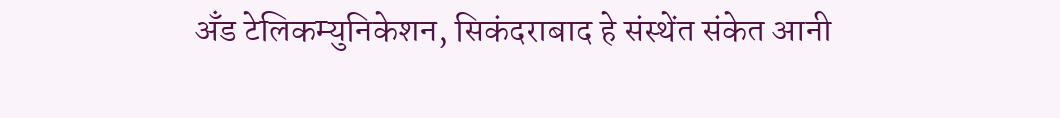अँड टेलिकम्युनिकेशन, सिकंदराबाद हे संस्थेंत संकेत आनी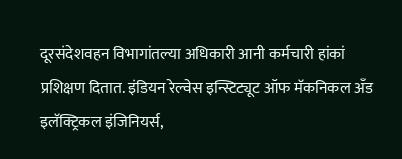दूरसंदेशवहन विभागांतल्या अधिकारी आनी कर्मचारी हांकां प्रशिक्षण दितात. इंडियन रेल्वेस इन्स्टिट्यूट ऑफ मॅकनिकल अँड इलॅक्ट्रिकल इंजिनियर्स,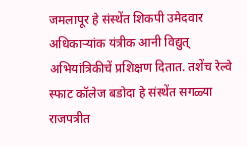जमलापूर हे संस्थेंत शिकपी उमेदवार अधिकाऱ्यांक यंत्रीक आनी विद्युत् अभियांत्रिकीचें प्रशिक्षण दितात. तशेंच रेल्वे स्फाट कॉलेज बडोदा हे संस्थेंत सगळ्या राजपत्रीत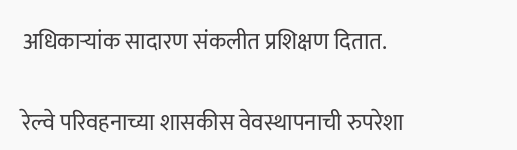अधिकाऱ्यांक सादारण संकलीत प्रशिक्षण दितात.


रेल्वे परिवहनाच्या शासकीस वेवस्थापनाची रुपरेशा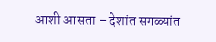आशी आसता – देशांत सगळ्यांत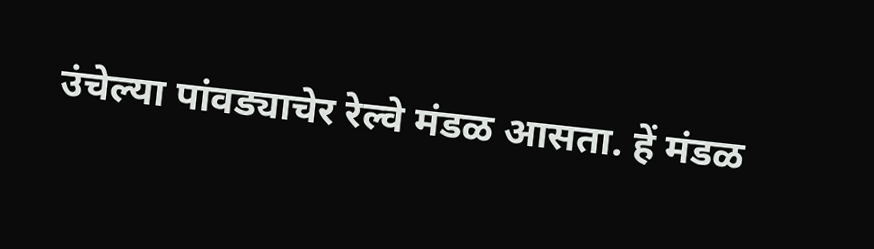उंचेल्या पांवड्याचेर रेल्वे मंडळ आसता. हें मंडळ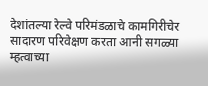देशांतल्या रेल्वे परिमंडळाचे कामगिरीचेर सादारण परिवेक्षण करता आनी सगळ्या म्हत्वाच्या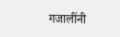गजालींनी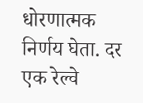धोरणात्मक निर्णय घेता. दर एक रेल्वे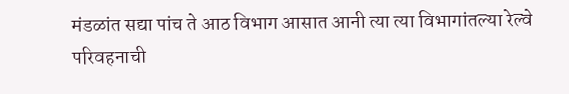मंडळांत सद्या पांच ते आठ विभाग आसात आनी त्या त्या विभागांतल्या रेल्वे परिवहनाची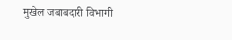मुखेल जबाबदारी विभागी